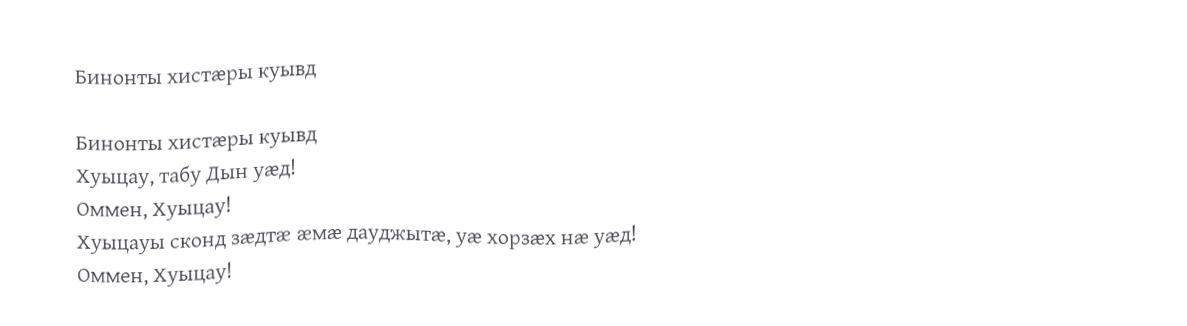Бинонты хистæры куывд

Бинонты хистæры куывд
Хуыцау, табу Дын уæд!
Оммен, Хуыцау!
Хуыцауы сконд зæдтæ æмæ дауджытæ, уæ хорзæх нæ уæд!
Оммен, Хуыцау!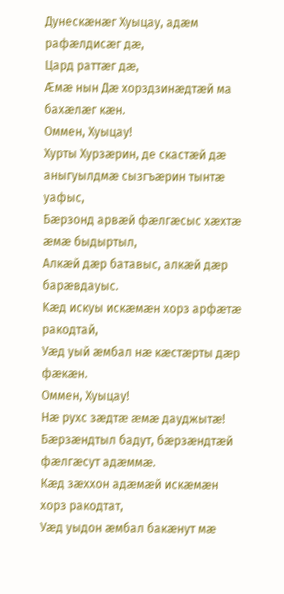Дунескæнæг Хуыцау, адæм рафæлдисæг дæ,
Цард раттæг дæ,
Æмæ нын Дæ хорздзинæдтæй ма бахæлæг кæн.
Оммен, Хуыцау!
Хурты Хурзæрин, де скастæй дæ аныгуылдмæ сызгъæрин тынтæ уафыс,
Бæрзонд арвæй фæлгæсыс хæхтæ æмæ быдыртыл,
Алкæй дæр батавыс, алкæй дæр барæвдауыс.
Kæд искуы искæмæн хорз арфæтæ ракодтай,
Уæд уый æмбал нæ кæстæрты дæр фæкæн.
Оммен, Хуыцау!
Нæ рухс зæдтæ æмæ дауджытæ!
Бæрзæндтыл бадут, бæрзæндтæй фæлгæсут адæммæ.
Кæд зæххон адæмæй искæмæн хорз ракодтат,
Уæд уыдон æмбал бакæнут мæ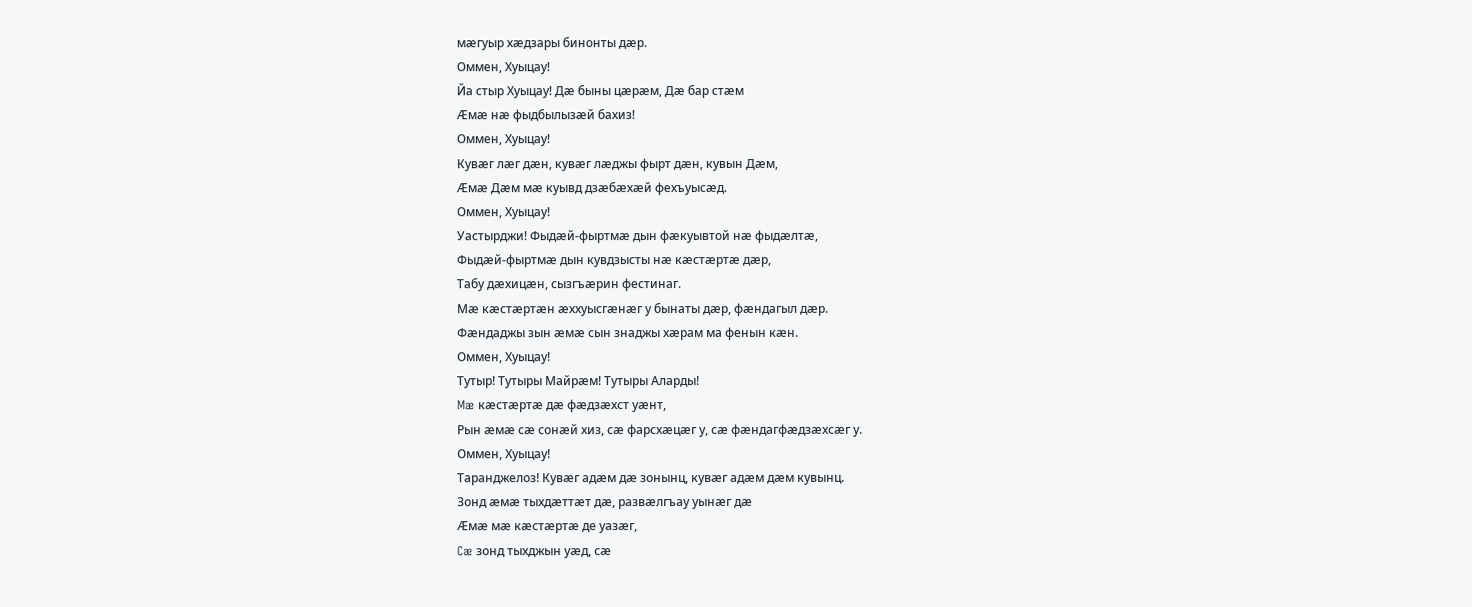мæгуыр хæдзары бинонты дæр.
Оммен, Хуыцау!
Йа стыр Хуыцау! Дæ быны цæрæм, Дæ бар стæм
Æмæ нæ фыдбылызæй бахиз!
Оммен, Хуыцау!
Кувæг лæг дæн, кувæг лæджы фырт дæн, кувын Дæм,
Æмæ Дæм мæ куывд дзæбæхæй фехъуысæд.
Оммен, Хуыцау!
Уастырджи! Фыдæй-фыртмæ дын фæкуывтой нæ фыдæлтæ,
Фыдæй-фыртмæ дын кувдзысты нæ кæстæртæ дæр,
Табу дæхицæн, сызгъæрин фестинаг.
Мæ кæстæртæн æххуысгæнæг у бынаты дæр, фæндагыл дæр.
Фæндаджы зын æмæ сын знаджы хæрам ма фенын кæн.
Оммен, Хуыцау!
Тутыр! Тутыры Майрæм! Тутыры Аларды!
Mæ кæстæртæ дæ фæдзæхст уæнт,
Рын æмæ сæ сонæй хиз, сæ фарсхæцæг у, сæ фæндагфæдзæхсæг у.
Оммен, Хуыцау!
Таранджелоз! Кувæг адæм дæ зонынц, кувæг адæм дæм кувынц.
Зонд æмæ тыхдæттæт дæ, развæлгъау уынæг дæ
Æмæ мæ кæстæртæ де уазæг,
Cæ зонд тыхджын уæд, сæ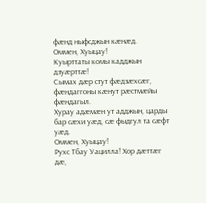фæнд ныфсджын кæнæд.
Оммен, Хуыцау!
Куырттаты комы кадджын дзуæрттæ!
Сымах дæр стут фæдзæхсæг, фæндаггоны кæнут рæстмæйы фæндагыл.
Хурау адæмæн ут адджын, царды бар сæхи уæд, сæ фыдгул та сæфт уæд.
Оммен, Хуыцау!
Рухс Тбау Уацилла! Хор дæттæг дæ,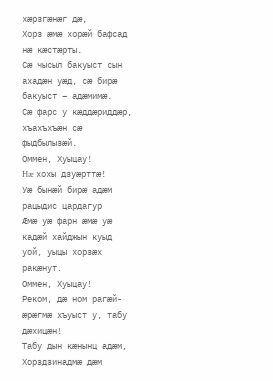хæрзгæнæг дæ,
Хорз æмæ хорæй бафсад нæ кæстæрты.
Сæ чысыл бакуыст сын ахадæн уæд, сæ бирæ бакуыст – адæмимæ.
Сæ фарс у кæддæриддæр, хъахъхъæн сæ фыдбылызæй.
Оммен, Хуыцау!
Hæ хохы дзуæрттæ!
Уæ бынæй бирæ адæм рацыдис цардагур
Æмæ уæ фарн æмæ уæ кадæй хайджын куыд уой, уыцы хорзæх ракæнут.
Оммен, Хуыцау!
Реком, дæ ном рагæй-æрæгмæ хъуыст у, табу дæхицæн!
Табу дын кæнынц адæм,
Хорздзинадмæ дæм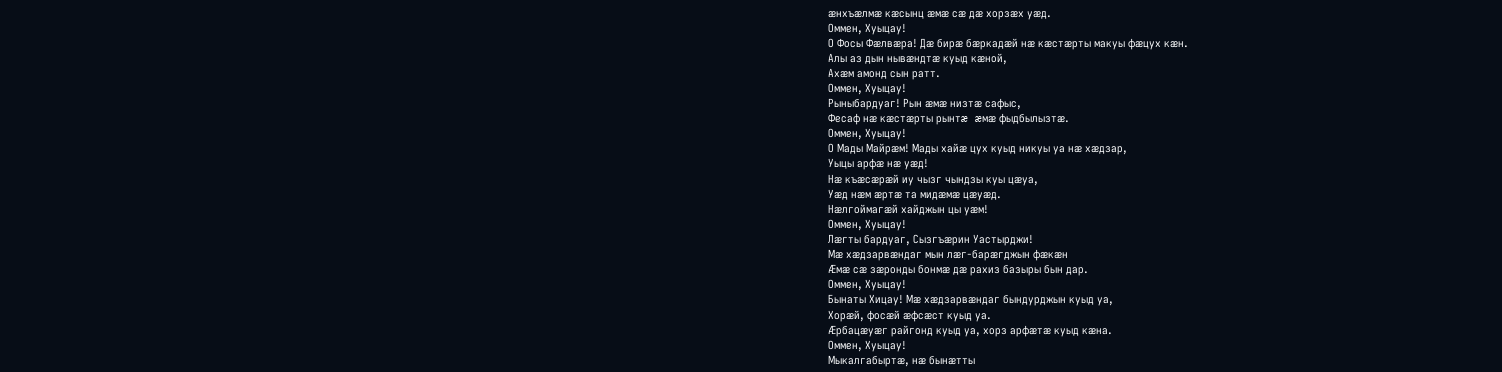æнхъæлмæ кæсынц æмæ сæ дæ хорзæх уæд.
Оммен, Хуыцау!
О Фосы Фæлвæра! Дæ бирæ бæркадæй нæ кæстæрты макуы фæцух кæн.
Алы аз дын нывæндтæ куыд кæной,
Aхæм амонд сын ратт.
Оммен, Хуыцау!
Рыныбардуаг! Рын æмæ низтæ сафыс,
Фесаф нæ кæстæрты рынтæ æмæ фыдбылызтæ.
Оммен, Хуыцау!
О Мады Майрæм! Мады хайæ цух куыд никуы уа нæ хæдзар,
Уыцы арфæ нæ уæд!
Нæ къæсæрæй иу чызг чындзы куы цæуа,
Уæд нæм æртæ та мидæмæ цæуæд.
Нæлгоймагæй хайджын цы уæм!
Оммен, Хуыцау!
Лæгты бардуаг, Сызгъæрин Уастырджи!
Мæ хæдзарвæндаг мын лæг-барæгджын фæкæн
Æмæ сæ зæронды бонмæ дæ рахиз базыры бын дар.
Оммен, Хуыцау!
Бынаты Хицау! Мæ хæдзарвæндаг бындурджын куыд уа,
Хорæй, фосæй æфсæст куыд уа.
Æрбацæуæг райгонд куыд уа, хорз арфæтæ куыд кæна.
Оммен, Хуыцау!
Мыкалгабыртæ, нæ бынæтты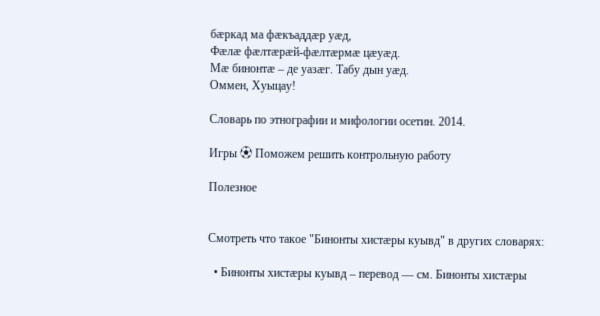бæркад ма фæкъаддæр уæд,
Фæлæ фæлтæрæй-фæлтæрмæ цæуæд.
Мæ бинонтæ – де уазæг. Табу дын уæд.
Оммен, Хуыцау!

Словарь по этнографии и мифологии осетин. 2014.

Игры ⚽ Поможем решить контрольную работу

Полезное


Смотреть что такое "Бинонты хистæры куывд" в других словарях:

  • Бинонты хистæры куывд – перевод — см. Бинонты хистæры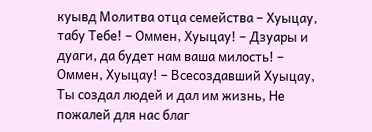куывд Молитва отца семейства – Хуыцау, табу Тебе! – Оммен, Хуыцау! – Дзуары и дуаги, да будет нам ваша милость! – Оммен, Хуыцау! – Всесоздавший Хуыцау, Ты создал людей и дал им жизнь, Не пожалей для нас благ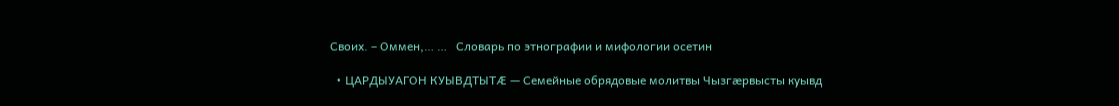Своих. – Оммен,… …   Словарь по этнографии и мифологии осетин

  • ЦАРДЫУАГОН КУЫВДТЫТÆ — Семейные обрядовые молитвы Чызгæрвысты куывд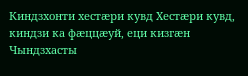Киндзхонти хестæри кувд Хестæри кувд, киндзи ка фæццæуй, еци кизгæн Чындзхасты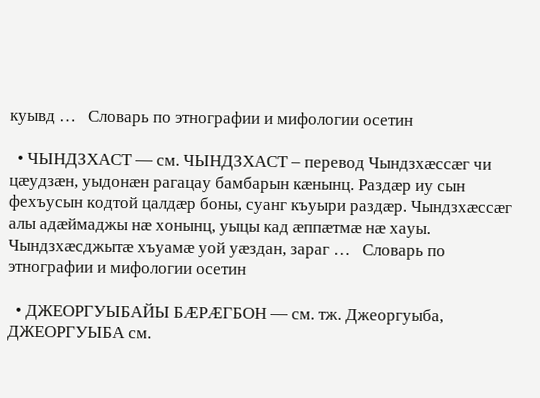куывд …   Словарь по этнографии и мифологии осетин

  • ЧЫНДЗХАСТ — см. ЧЫНДЗХАСТ – перевод Чындзхæссæг чи цæудзæн, уыдонæн рагацау бамбарын кæнынц. Раздæр иу сын фехъусын кодтой цалдæр боны, суанг къуыри раздæр. Чындзхæссæг алы адæймаджы нæ хонынц, уыцы кад æппæтмæ нæ хауы. Чындзхæсджытæ хъуамæ уой уæздан, зараг …   Словарь по этнографии и мифологии осетин

  • ДЖЕОРГУЫБАЙЫ БÆРÆГБОН — см. тж. Джеоргуыба, ДЖЕОРГУЫБА см.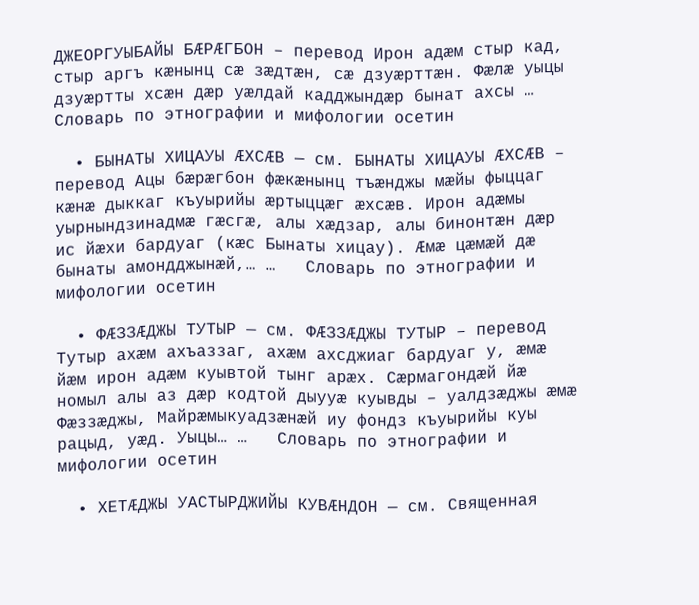ДЖЕОРГУЫБАЙЫ БÆРÆГБОН – перевод Ирон адæм стыр кад, стыр аргъ кæнынц сæ зæдтæн, сæ дзуæрттæн. Фæлæ уыцы дзуæртты хсæн дæр уæлдай кадджындæр бынат ахсы …   Словарь по этнографии и мифологии осетин

  • БЫНАТЫ ХИЦАУЫ ÆХСÆВ — см. БЫНАТЫ ХИЦАУЫ ÆХСÆВ – перевод Ацы бæрæгбон фæкæнынц тъæнджы мæйы фыццаг кæнæ дыккаг къуырийы æртыццæг æхсæв. Ирон адæмы уырнындзинадмæ гæсгæ, алы хæдзар, алы бинонтæн дæр ис йæхи бардуаг (кæс Бынаты хицау). Æмæ цæмæй дæ бынаты амондджынæй,… …   Словарь по этнографии и мифологии осетин

  • ФÆЗЗÆДЖЫ ТУТЫР — см. ФÆЗЗÆДЖЫ ТУТЫР – перевод Тутыр ахæм ахъаззаг, ахæм ахсджиаг бардуаг у, æмæ йæм ирон адæм куывтой тынг арæх. Сæрмагондæй йæ номыл алы аз дæр кодтой дыууæ куывды – уалдзæджы æмæ Фæззæджы, Майрæмыкуадзæнæй иу фондз къуырийы куы рацыд, уæд. Уыцы… …   Словарь по этнографии и мифологии осетин

  • ХЕТÆДЖЫ УАСТЫРДЖИЙЫ КУВÆНДОН — см. Священная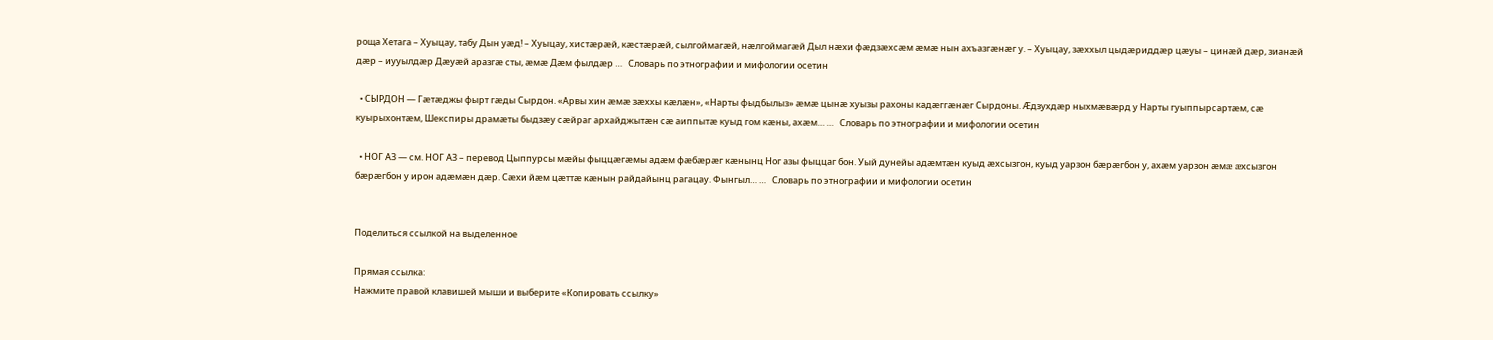роща Хетага – Хуыцау, табу Дын уæд! – Хуыцау, хистæрæй, кæстæрæй, сылгоймагæй, нæлгоймагæй Дыл нæхи фæдзæхсæм æмæ нын ахъазгæнæг у. – Хуыцау, зæххыл цыдæриддæр цæуы – цинæй дæр, зианæй дæр – иууылдæр Дæуæй аразгæ сты, æмæ Дæм фылдæр …   Словарь по этнографии и мифологии осетин

  • СЫРДОН — Гæтæджы фырт гæды Сырдон. «Арвы хин æмæ зæххы кæлæн», «Нарты фыдбылыз» æмæ цынæ хуызы рахоны кадæггæнæг Сырдоны. Æдзухдæр ныхмæвæрд у Нарты гуыппырсартæм, сæ куырыхонтæм, Шекспиры драмæты быдзæу сæйраг архайджытæн сæ аиппытæ куыд гом кæны, ахæм… …   Словарь по этнографии и мифологии осетин

  • НОГ АЗ — см. НОГ АЗ – перевод Цыппурсы мæйы фыццæгæмы адæм фæбæрæг кæнынц Ног азы фыццаг бон. Уый дунейы адæмтæн куыд æхсызгон, куыд уарзон бæрæгбон у, ахæм уарзон æмæ æхсызгон бæрæгбон у ирон адæмæн дæр. Сæхи йæм цæттæ кæнын райдайынц рагацау. Фынгыл… …   Словарь по этнографии и мифологии осетин


Поделиться ссылкой на выделенное

Прямая ссылка:
Нажмите правой клавишей мыши и выберите «Копировать ссылку»